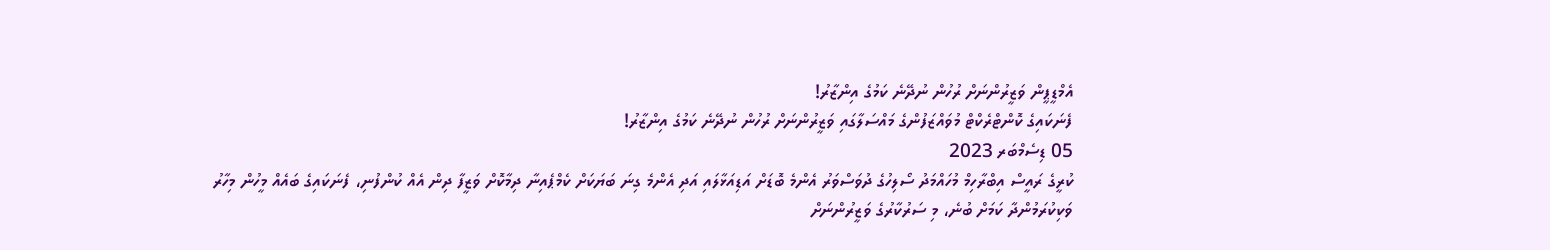އެމްޑީޕީން ވަޒީރުންނަށް ރުހުން ނުދޭނެ ކަމުގެ އިންޒާރު!
ފެނަކައިގެ ކޮންޓްރެކްޓް މުވައްޒަފުންގެ މައްސަލާގައި ވަޒީރުންނަށް ރުހުން ނުދޭނެ ކަމުގެ އިންޒާރު!
05 ޑިސެމްބަރ 2023
ކުރީގެ ރައީސް އިބްރާހިމް މުހައްމަދު ސޯލިހުގެ ދުވަސްވަރު އެންމެ ބޮޑަށް އަޑިއަޅާލައި އަދި އެންމެ ގިނަ ބަޔަކަށް ކެމްޕެއިނާ ދިމާކޮށް ވަޒީފާ ދިން އެއް ކުންފުނި، ފެނަކައިގެ ބައެއް މީހުން މިހާރު ވަކިކުރަމުންދާ ކަމަށް ބުނެ، މި ސަރުކާރުގެ ވަޒީރުންނަށް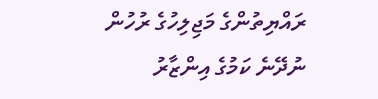ރައްޔިތުންގެ މަޖިލިހުގެ ރުހުން ނުދޭނެ ކަމުގެ އިންޒާރު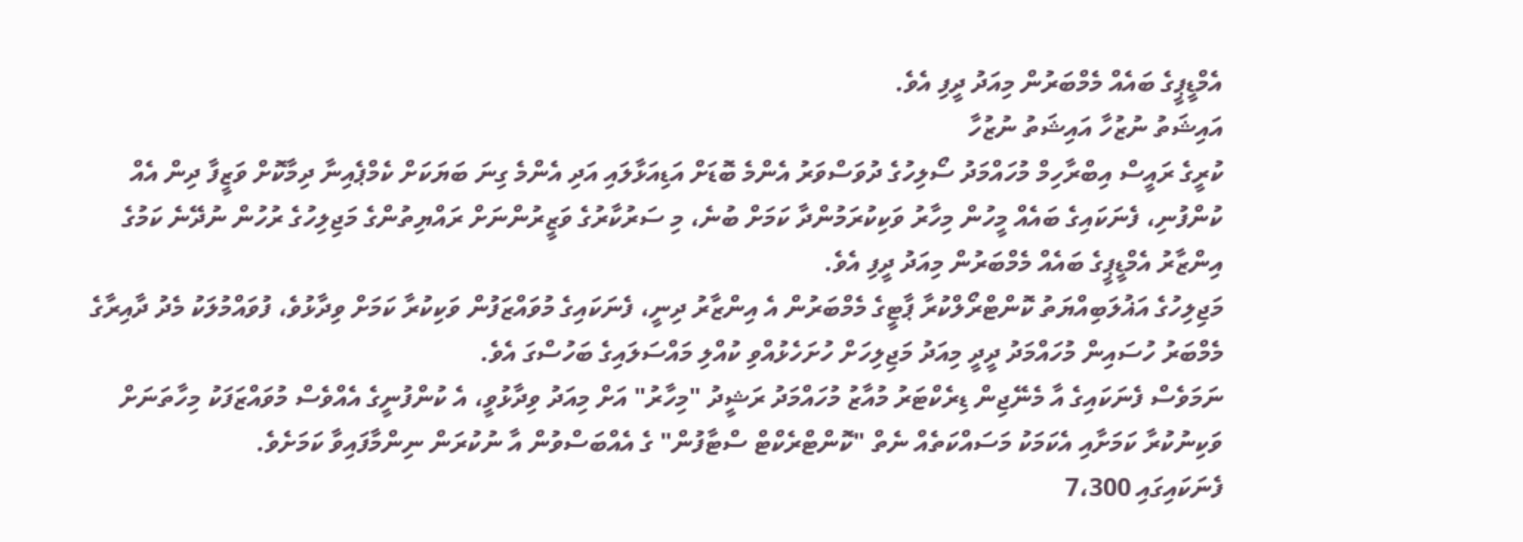އެމްޑީޕީގެ ބައެއް މެމްބަރުން މިއަދު ދީފި އެވެ.
އައިޝަތު ނުޒުހާ އައިޝަތު ނުޒުހާ
ކުރީގެ ރައީސް އިބްރާހިމް މުހައްމަދު ސޯލިހުގެ ދުވަސްވަރު އެންމެ ބޮޑަށް އަޑިއަޅާލައި އަދި އެންމެ ގިނަ ބަޔަކަށް ކެމްޕެއިނާ ދިމާކޮށް ވަޒީފާ ދިން އެއް ކުންފުނި، ފެނަކައިގެ ބައެއް މީހުން މިހާރު ވަކިކުރަމުންދާ ކަމަށް ބުނެ، މި ސަރުކާރުގެ ވަޒީރުންނަށް ރައްޔިތުންގެ މަޖިލިހުގެ ރުހުން ނުދޭނެ ކަމުގެ އިންޒާރު އެމްޑީޕީގެ ބައެއް މެމްބަރުން މިއަދު ދީފި އެވެ.
މަޖިލިހުގެ އަޣުލަބިއްޔަތު ކޮންޓްރޯލްކުރާ ޕާޓީގެ މެމްބަރުން އެ އިންޒާރު ދިނީ، ފެނަކައިގެ މުވައްޒަފުން ވަކިކުރާ ކަމަށް ވިދާޅުވެ، ފުވައްމުލަކު މެދު ދާއިރާގެ މެމްބަރު ހުސައިން މުހައްމަދު ދީދީ މިއަދު މަޖިލިހަށް ހުށަހެޅުއްވި ކުއްލި މައްސަލައިގެ ބަހުސްގަ އެވެ.
ނަމަވެސް ފެނަކައިގެ އާ މެނޭޖިން ޑިރެކްޓަރު މުއާޒު މުހައްމަދު ރަޝީދު "މިހާރު" އަށް މިއަދު ވިދާޅުވީ، އެ ކުންފުނީގެ އެއްވެސް މުވައްޒަފަކު މިހާތަނަށް ވަކިނުކުރާ ކަމަށާއި އެކަމަކު މަސައްކަތެއް ނެތް "ކޮންޓްރެކްޓް ސްޓާފުން" ގެ އެއްބަސްވުން އާ ނުކުރަން ނިންމާފައިވާ ކަމަށެވެ.
ފެނަކައިގައި 7،300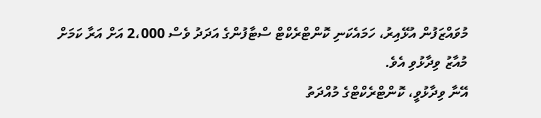މުވައްޒަފުން އުޅޭއިރު، ހަމައެކަނި ކޮންޓްރެކްޓް ސްޓާފުންގެ އަދަދު ވެސް 2،000 އަށް އަރާ ކަމަށް މުއާޒު ވިދާޅުވި އެވެ.
އޭނާ ވިދާޅުވީ، ކޮންޓްރެކްޓްގެ މުއްދަތު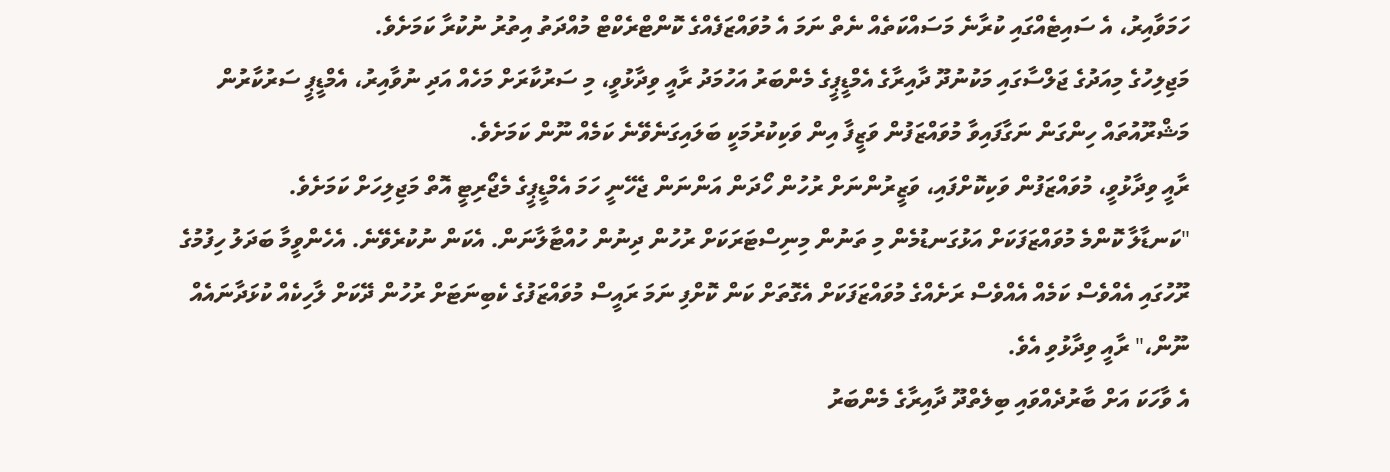ހަމަވާއިރު، އެ ސައިޓެއްގައި ކުރާނެ މަސައްކަތެއް ނެތް ނަމަ އެ މުވައްޒަފެއްގެ ކޮންޓްރެކްޓް މުއްދަތު އިތުރު ނުކުރާ ކަމަށެވެ.
މަޖިލިހުގެ މިއަދުގެ ޖަލްސާގައި މަކުނުދޫ ދާއިރާގެ އެމްޑީޕީގެ މެންބަރު އަހުމަދު ރާއީ ވިދާޅުވީ، މި ސަރުކާރަށް މަހެއް އަދި ނުވާއިރު، އެމްޑީޕީ ސަރުކާރުން މަޝްރޫއުތައް ހިންގަން ނަގާފައިވާ މުވައްޒަފުން ވަޒީފާ އިން ވަކިކުރުމަކީ ބަލައިގަނެވޭނެ ކަމެއް ނޫން ކަމަށެވެ.
ރާއީ ވިދާޅުވީ، މުވައްޒަފުން ވަކިކޮށްފައި، ވަޒީރުންނަށް ރުހުން ހޯދަން އަންނަން ޖެހޭނީ ހަމަ އެމްޑީޕީގެ މެޖޯރިޓީ އޮތް މަޖިލިހަށް ކަމަށެވެ.
"ކަނޑާލާ ކޮންމެ މުވައްޒަފަކަށް އަޅުގަނޑުމެން މި ތަނުން މިނިސްޓަރަކަށް ރުހުން ދިނުން ހުއްޓާލާނަން. އެކަން ނުކުރެވޭނެ. އެހެންވީމާ ބަދަލު ހިފުމުގެ ރޫހުގައި އެއްވެސް ކަމެއް އެއްވެސް ރަށެއްގެ މުވައްޒަފަކަށް އެގޮތަށް ކަން ކޮށްފި ނަމަ ރައީސް މުވައްޒަފުގެ ކެބިނަޓަށް ރުހުން ދޭކަށް ލާހިކެއް ކުޅަދާނައެއް ނޫން،" ރާއީ ވިދާޅުވި އެވެ.
އެ ވާހަކަ އަށް ބާރުދެއްވައި ބިލެތްދޫ ދާއިރާގެ މެންބަރު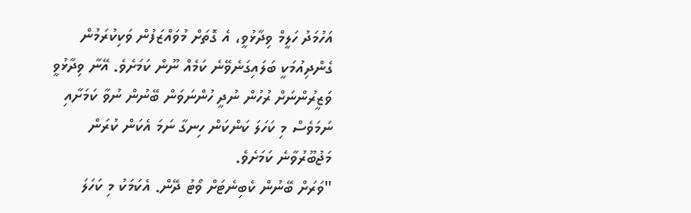އަހުމަދު ހަލީމް ވިދާޅުވީ، އެ ގޮތަށް މުވައްޒަފުން ވަކިކުރަމުން ގެންދިއުމަކީ ބަލައިގަނެވޭނެ ކަމެއް ނޫން ކަމަށެވެ. އޭނާ ވިދާޅުވީ ވަޒީރުންނަށް ރުހުން ނުދީ ހުންނަވަން ބޭނުން ނުވާ ކަމަށާއި ނަމަވެސް މި ކަހަލަ ކަންކަން ހިނގާ ނަމަ އެކަން ކުރަން މަޖުބޫރުވާނެ ކަމަށެވެ.
"ވަރަށް ބޭނުން ކެބިނެޓަށް ވޯޓު ދޭން. އެކަމަކު މި ކަހަލަ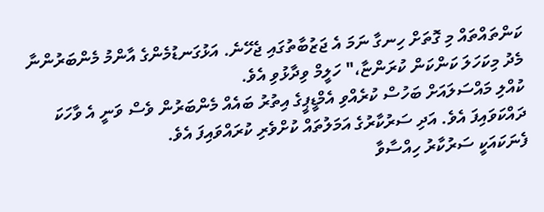ކަންތައްތައް މި ގޮތަށް ހިނގާ ނަމަ އެ ޖަޒުބާތުގައި ޖެހޭނެ. އަޅުގަނޑުމެންގެ އާންމު މެންބަރުންނާ މެދު މިކަހަލަ ކަންކަން ކުރަންޏާ،" ހަލީމް ވިދާޅުވި އެވެ.
ކުއްލި މައްސަލައަށް ބަހުސް ކުރެއްވި އެމްޑީޕީގެ އިތުރު ބައެއް މެންބަރުން ވެސް ވަނީ އެ ވާހަކަ ދައްކަވައިފަ އެވެ. އަދި ސަރުކާރުގެ އަމަލުތައް ކުށްވެރި ކުރައްވައިފަ އެވެ.
ފެނަކައަކީ ސަރުކާރު ހިއްސާވާ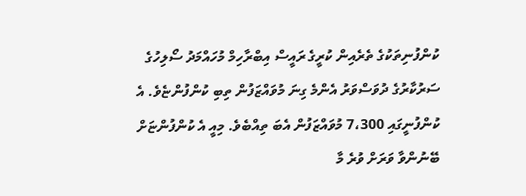ކުންފުނިތަކުގެ ތެރެއިން ކުރީގެ ރައީސް އިބްރާހިމް މުހައްމަދު ސޯލިހުގެ ސަރުކާރުގެ ދުވަސްވަރު އެންމެ ގިނަ މުވައްޒަފުން ތިބި ކުންފުންޏެވެ. އެ ކުންފުނީގައި 7،300 މުވައްޒަފުން އެބަ ތިއްބެވެ. މިއީ އެ ކުންފުންޏަށް ބޭނުންވާ ވަރަށް ވުރެ މާ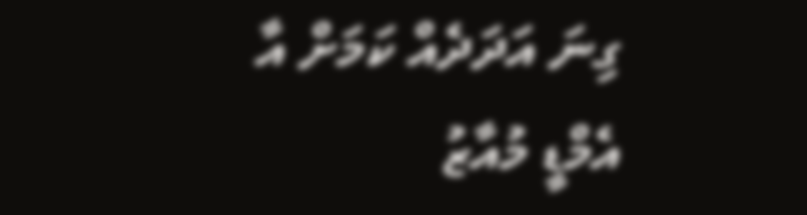ގިނަ އަދަދެއް ކަމަށް އާ އެމްޑީ މުއާޒު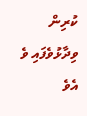ކުރިން ވިދާޅުވެފައި ވެ އެވެ